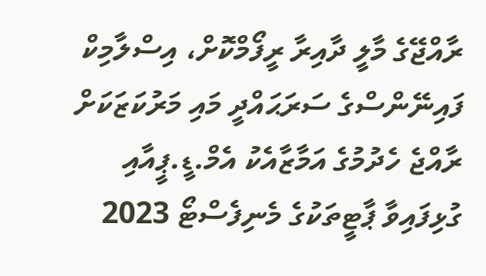ރާއްޖޭގެ މާލީ ދާއިރާ ރީފޯމްކޮށް، އިސްލާމިކް ފައިނޭންސްގެ ސަރަޙައްދީ މައި މަރުކަޒަކަށް ރާއްޖެ ހެދުމުގެ އަމާޒާއެކު އެމް.ޑީ.ޕީއާއި ގުޅިފައިވާ ޕާޓީތަކުގެ މެނިފެސްޓޯ 2023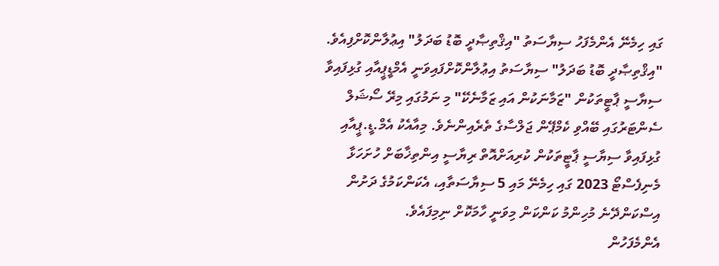ގައި ހިމެނޭ އެންމެފަހު ސިޔާސަތު "އިޤްތިޞާދީ ބޮޑު ބަދަލު" އިޢުލާންކޮށްފިއެވެ.
"އިޤްތިޞާދީ ބޮޑު ބަދަލު" ސިޔާސަތު އިޢުލާންކޮށްފައިވަނީ އެމްޑީޕީއާއި ގުޅިފައިވާ ސިޔާސީ ޕާޓީތަކުން "ޒަމާނަކުން އައި ޒަމާނެކޭ" މި ނަމުގައި މިރޭ ސޯޝަލް ސެންޓަރުގައި ބޭއްވި ކެމްޕޭން ޖަލްސާގެ ތެރެއިންނެވެ. މިއާއެކު އެމް.ޑީ.ޕީއާއި ގުޅިފައިވާ ސިޔާސީ ޕާޓީތަކުން ކުރިއަށްއޮތް ރިޔާސީ އިންތިޚާބަށް ހުށަހަޅާ މެނިފެސްޓޯ 2023 ގައި ހިމެނޭ މައި 5 ސިޔާސަތާއި، އެކަންކަމުގެ ދަށުން އިސްކަންދޭނެ މުހިންމު ކަންކަން މިވަނީ ހާމަކޮށް ނިމިފައެވެ.
އެންމެފަހުން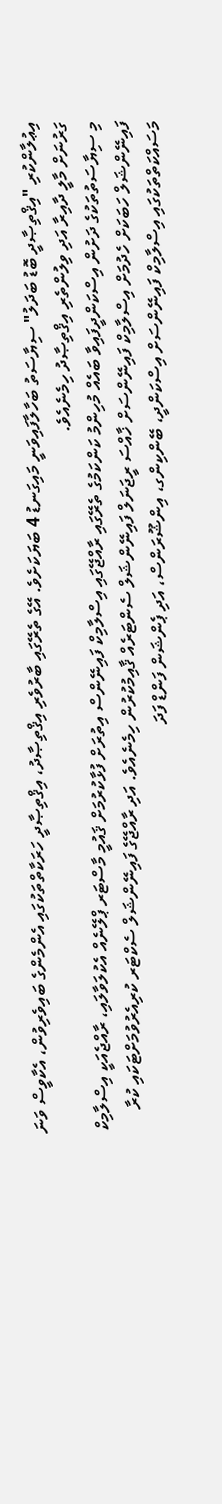އިޢުލާންކުރި "އިޤްތިޞާދީ ބޮޑު ބަދަލު" ސިޔާސަތު ބަހާލާފައިވަނީ މައިގަނޑު 4 ބަޔަކަށެވެ. އޭގެ ތެރޭގައި ބާރުވެރި އިޤްތިޞާދު، އިޤްތިޞާދީ ހަރަކާތްތަކުގައި އެންމެންގެ ބައިވެރިވުން، އެކާވީސް ވަނަ ގަރުނަށް މާލީ ދާއިރާ އަދި ވިލުންތެރި އިޤްތިޞާދު ހިމެނެއެވެ.
މި ސިޔާސަތުތަކުގެ ދަށުން އިސްކަންދީފައިވާ ބައެއް މުހިންމު ކަންކަމުގެ ތެރޭގައި ރާއްޖޭގައި އިސްލާމިކް ފައިނޭންސް އިތުރަށް ފުޅާކުރުމަށް ޤައުމީ މާސްޓަރ ޕްލޭނެއް އެކުލަވާލައި، ރާއްޖެއަކީ އިސްލާމިކް ފައިނޭންޝަލް ހަބަކަށް ހެދުމަށް އިސްލާމިކް ފައިނޭންސަށް ޚާއްސަ ރީޖަނަލް ފައިނޭންޝަލް ސެންޓަރެއް ޤާއިމުކުރުން ހިމެނެއެވެ. އަދި ރާއްޖޭގެ ފައިނޭންޝަލް ސެކްޓަރ ކުރިއެރުވުމަށްޓަކައި ކުރާ މަސައްކަތްތަކުގައި އިސްލާމިކް ފައިނޭންސަށް އިސްކަންދީ، ބޭންކިންގ، އިންޝޫރަންސް، އަދި ޕެންޝަން ފަންޑް ފަދަ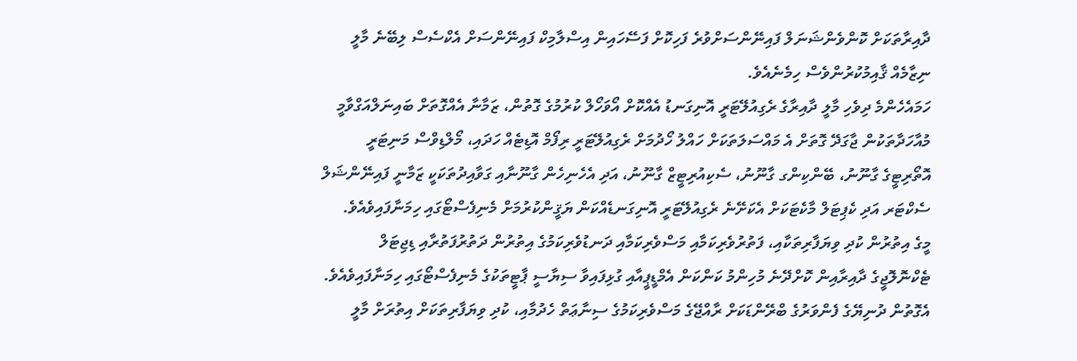ދާއިރާތަކަށް ކޮންވެންޝަނަލް ފައިނޭންސަށްވުރެ ފަހިކޮށް ފަސޭހައިން އިސްލާމިކް ފައިނޭންސަށް އެކްސެސް ލިބޭނެ މާލީ ނިޒާމެއް ޤާއިމުކުރުންވެސް ހިމެނެއެވެ.
ހަމައެހެންމެ ދިވެހި މާލީ ދާއިރާގެ ރެގިއުލޭޓަރީ އޮނިގަނޑު އެއްކޮށް އޯވަހޯލް ކުރުމުގެ ގޮތުން، ޒަމާނާ އެއްގޮތަށް ބައިނަލްއަގްވާމީ މުއާހަދާތަކުން ޖާގަދޭ ގޮތަށް އެ މައްސަލަތަކަށް ހައްލު ހޯދުމަށް ރެގިއުލޭޓަރީ ރިފޯމް އޮޑިޓެއް ހަދައި، މޯލްޑިވްސް މަނިޓަރީ އޮތޯރިޓީގެ ގާނޫނު، ބޭންކިންގ ގާނޫނު، ސެކިއުރިޓީޒް ގާނޫނު، އަދި އެހެނިހެން ގާނޫނާއި ގަވާއިދުތަކަކީ ޒަމާނީ ފައިނޭންޝަލް ސެކްޓަރ އަދި ކެޕިޓަލް މާކެޓަކަށް އެކަށޭނެ ރެގިއުލޭޓަރީ އޮނިގަނޑެއްކަން ޔަޤީންކުރުމަށް މެނިފެސްޓޯގައި ހިމަނާފައިވެއެވެ.
މީގެ އިތުރުން ކުދި ވިޔަފާރިތަކާއި، ފަތުރުވެރިކަމާއި މަސްވެރިކަމާއި ދަނޑުވެރިކަމުގެ އިތުރުން ދަތުރުފަތުރާއި ޑިޖިޓަލް ޓެކްނޮލޮޖީގެ ދާއިރާއިން ކޮށްދޭނެ މުހިންމު ކަންކަން އެމްޑީޕީއާއި ގުޅިފައިވާ ސިޔާސީ ޕާޓީތަކުގެ މެނިފެސްޓޯގައި ހިމަނާފައިވެއެވެ.
އެގޮތުން ދުނިޔޭގެ ފެންވަރުގެ ބްރޭންޑަކަށް ރާއްޖޭގެ މަސްވެރިކަމުގެ ސިނާޢަތް ހެދުމާއި، ކުދި ވިޔަފާރިތަކަށް އިތުރަށް މާލީ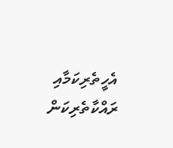އެހީތެރިކަމާއި ރައްކާތެރިކަން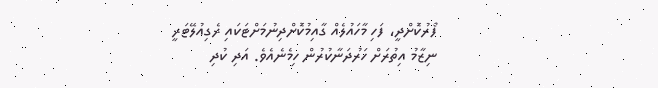ފޯރުކޮށްދީ، ފަހި މާހައުލެއް ގާއިމުކޮށްދިނުމަށްޓަކައި ރެގިއުލޭޓަރީ ނިޒާމު އިތުރަށް ހަރުދަނާކުރުން ހިމެނެއެވެ. އަދި ކުދި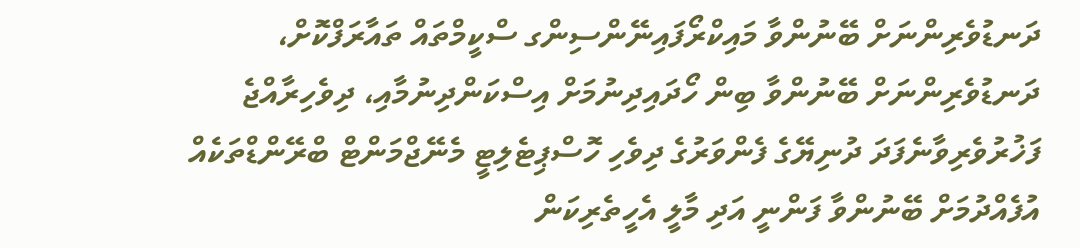ދަނޑުވެރިންނަށް ބޭނުންވާ މައިކްރޯފައިނޭންސިންގ ސްކީމްތައް ތައާރަފްކޮށް، ދަނޑުވެރިންނަށް ބޭނުންވާ ބިން ހޯދައިދިނުމަށް އިސްކަންދިނުމާއި، ދިވެހިރާއްޖެ ފަޚުރުވެރިވާނެފަދަ ދުނިޔޭގެ ފެންވަރުގެ ދިވެހި ހޮސްޕިޓެލިޓީ މެނޭޖްމަންޓް ބްރޭންޑްތަކެއް އުފެއްދުމަށް ބޭނުންވާ ފަންނީ އަދި މާލީ އެހީތެރިކަން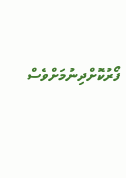ފޯރުކޮށްދިނުމަށްވެސް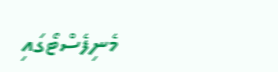މެނިފެސްޓޯގައި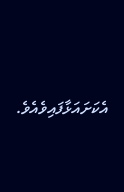އެކަށައަޅާފައިވެއެވެ.